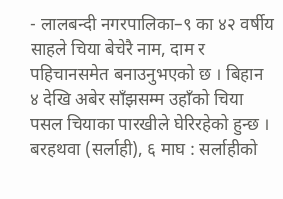- लालबन्दी नगरपालिका–९ का ४२ वर्षीय साहले चिया बेचेरै नाम, दाम र पहिचानसमेत बनाउनुभएको छ । बिहान ४ देखि अबेर साँझसम्म उहाँको चिया पसल चियाका पारखीले घेरिरहेको हुन्छ ।
बरहथवा (सर्लाही), ६ माघ : सर्लाहीको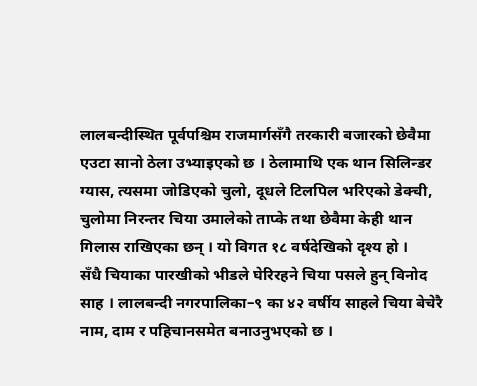लालबन्दीस्थित पूर्वपश्चिम राजमार्गसँगै तरकारी बजारको छेवैमा एउटा सानो ठेला उभ्याइएको छ । ठेलामाथि एक थान सिलिन्डर ग्यास, त्यसमा जोडिएको चुलो, दूधले टिलपिल भरिएको डेक्ची, चुलोमा निरन्तर चिया उमालेको ताप्के तथा छेवैमा केही थान गिलास राखिएका छन् । यो विगत १८ वर्षदेखिको दृश्य हो ।
सँधै चियाका पारखीको भीडले घेरिरहने चिया पसले हुन् विनोद साह । लालबन्दी नगरपालिका–९ का ४२ वर्षीय साहले चिया बेचेरै नाम, दाम र पहिचानसमेत बनाउनुभएको छ ।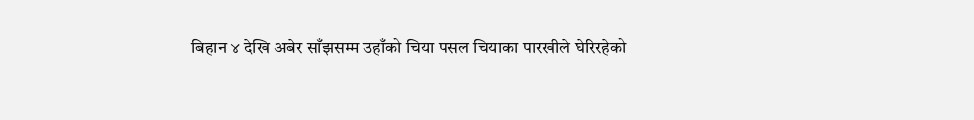बिहान ४ देखि अबेर साँझसम्म उहाँको चिया पसल चियाका पारखीले घेरिरहेको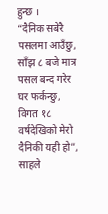हुन्छ ।
“दैनिक सबेरै पसलमा आउँछु, साँझ ८ बजे मात्र पसल बन्द गरेर घर फर्कन्छु, विगत १८ वर्षदेखिको मेरो दैनिकी यही हो”, साहले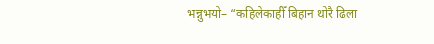भन्नुभयो– “कहिलेकाहीँ बिहान थोरै ढिला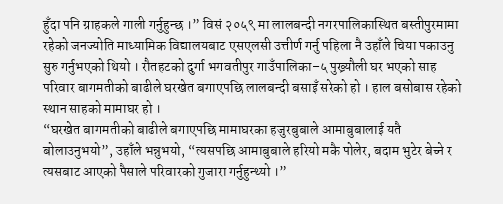हुँदा पनि ग्राहकले गाली गर्नुहुन्छ ।” विसं २०५९ मा लालबन्दी नगरपालिकास्थित बस्तीपुरमामा रहेको जनज्योति माध्यामिक विद्यालयबाट एसएलसी उत्तीर्ण गर्नु पहिला नै उहाँले चिया पकाउनु सुरु गर्नुभएको थियो । रौतहटको दुर्गा भगवतीपुर गाउँपालिका–५ पुख्र्यौली घर भएको साह परिवार बागमतीको बाढीले घरखेत बगाएपछि लालबन्दी बसाइँ सरेको हो । हाल बसोबास रहेको स्थान साहको मामाघर हो ।
“घरखेत बागमतीको बाढीले बगाएपछि मामाघरका हजुरबुबाले आमाबुबालाई यतै बोलाउनुभयो”, उहाँले भन्नुभयो, “त्यसपछि आमाबुबाले हरियो मकै पोलेर, बदाम भुटेर बेच्ने र त्यसबाट आएको पैसाले परिवारको गुजारा गर्नुहुन्थ्यो ।”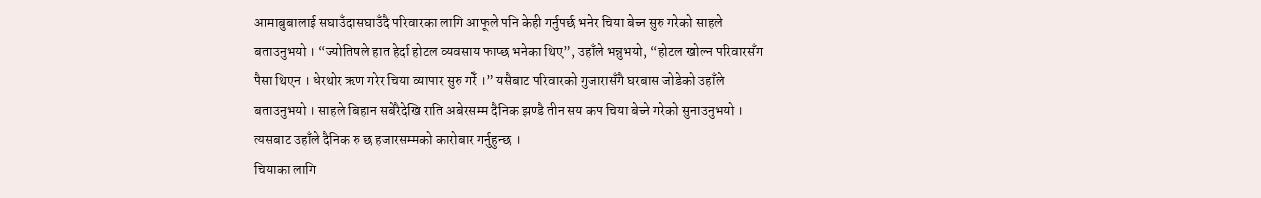आमाबुबालाई सघाउँदासघाउँदै परिवारका लागि आफूले पनि केही गर्नुपर्छ भनेर चिया बेच्न सुरु गरेको साहले बताउनुभयो । “ज्योतिषले हात हेर्दा होटल व्यवसाय फाप्छ भनेका थिए”, उहाँले भन्नुभयो, “होटल खोल्न परिवारसँग पैसा थिएन । धेरथोर ऋण गरेर चिया व्यापार सुरु गरेँ ।” यसैबाट परिवारको गुजारासँगै घरबास जोडेको उहाँले बताउनुभयो । साहले बिहान सबेरैदेखि राति अबेरसम्म दैनिक झण्डै तीन सय कप चिया बेच्ने गरेको सुनाउनुभयो । त्यसबाट उहाँले दैनिक रु छ हजारसम्मको कारोबार गर्नुहुन्छ ।
चियाका लागि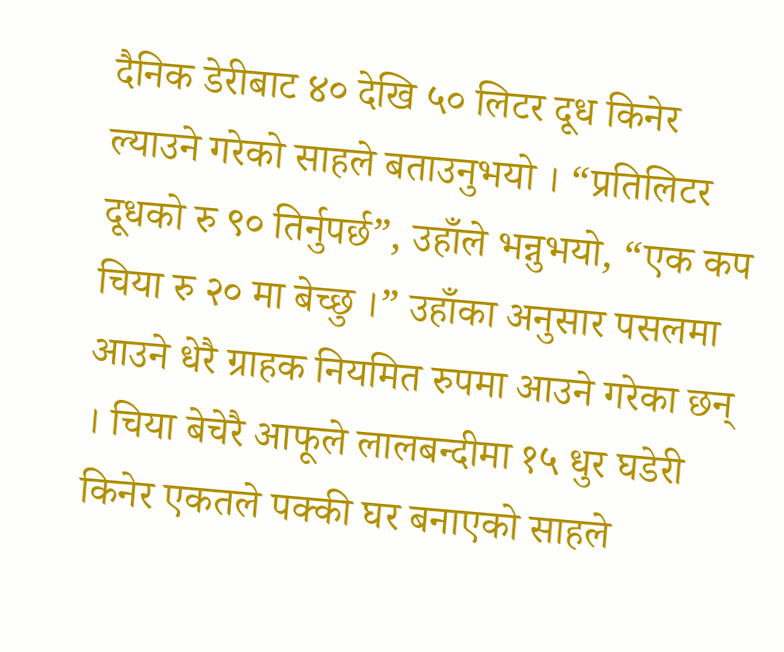दैनिक डेरीबाट ४० देखि ५० लिटर दूध किनेर ल्याउने गरेको साहले बताउनुभयो । “प्रतिलिटर दूधको रु ९० तिर्नुपर्छ”, उहाँले भन्नुभयो, “एक कप चिया रु २० मा बेच्छु ।” उहाँका अनुसार पसलमा आउने धेरै ग्राहक नियमित रुपमा आउने गरेका छन् । चिया बेचेरै आफूले लालबन्दीमा १५ धुर घडेरी किनेर एकतले पक्की घर बनाएको साहले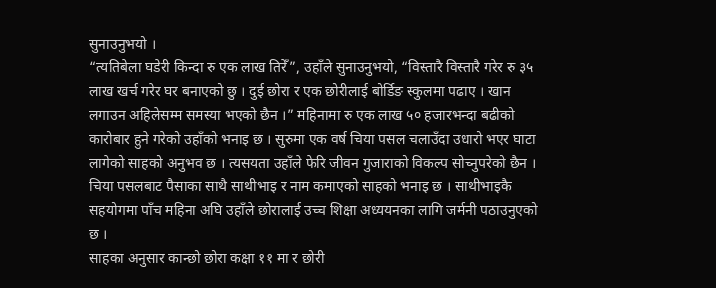सुनाउनुभयो ।
“त्यतिबेला घडेरी किन्दा रु एक लाख तिरेँ”, उहाँले सुनाउनुभयो, “विस्तारै विस्तारै गरेर रु ३५ लाख खर्च गरेर घर बनाएको छु । दुई छोरा र एक छोरीलाई बोर्डिङ स्कुलमा पढाए । खान लगाउन अहिलेसम्म समस्या भएको छैन ।” महिनामा रु एक लाख ५० हजारभन्दा बढीको कारोबार हुने गरेको उहाँको भनाइ छ । सुरुमा एक वर्ष चिया पसल चलाउँदा उधारो भएर घाटा लागेको साहको अनुभव छ । त्यसयता उहाँले फेरि जीवन गुजाराको विकल्प सोच्नुपरेको छैन । चिया पसलबाट पैसाका साथै साथीभाइ र नाम कमाएको साहको भनाइ छ । साथीभाइकै सहयोगमा पाँच महिना अघि उहाँले छोरालाई उच्च शिक्षा अध्ययनका लागि जर्मनी पठाउनुएको छ ।
साहका अनुसार कान्छो छोरा कक्षा ११ मा र छोरी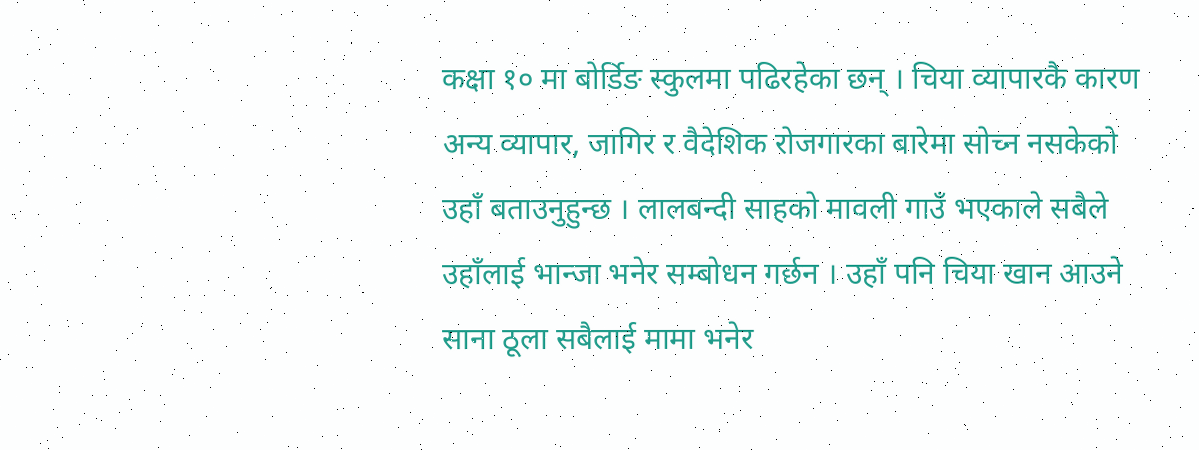कक्षा १० मा बोर्डिङ स्कुलमा पढिरहेका छन् । चिया व्यापारकै कारण अन्य व्यापार, जागिर र वैदेशिक रोजगारका बारेमा सोच्न नसकेको उहाँ बताउनुहुन्छ । लालबन्दी साहको मावली गाउँ भएकाले सबैले उहाँलाई भान्जा भनेर सम्बोधन गर्छन । उहाँ पनि चिया खान आउने साना ठूला सबैलाई मामा भनेर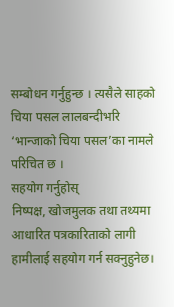सम्बोधन गर्नुहुन्छ । त्यसैले साहको चिया पसल लालबन्दीभरि ‘भान्जाको चिया पसल’का नामले परिचित छ ।
सहयोग गर्नुहोस्
निष्पक्ष, खोजमुलक तथा तथ्यमा आधारित पत्रकारिताको लागी हामीलाई सहयोग गर्न सक्नुहुनेछ।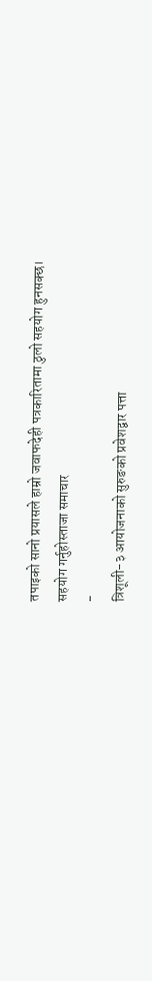तपाइको सानो प्रयासले हाम्रो जवाफदेही पत्रकारितामा ठुलो सहयोग हुनसक्छ।
सहयोग गर्नुहोस्ताजा समाचार
-
त्रिशूली-३ आयोजनाको सुरुङको प्रवेशद्वार पत्ता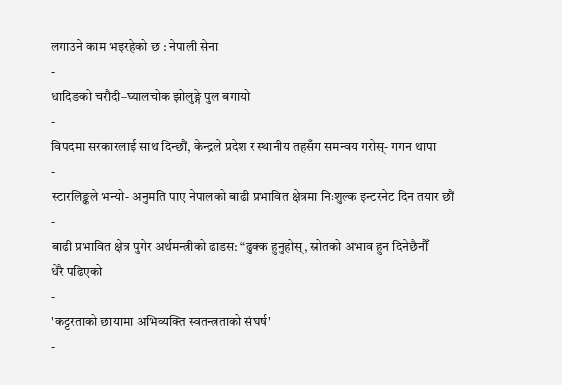लगाउने काम भइरहेको छ : नेपाली सेना
-
धादिङको चरौदी–घ्यालचोक झोलुङ्गे पुल बगायो
-
विपदमा सरकारलाई साथ दिन्छौं, केन्द्रले प्रदेश र स्थानीय तहसँग समन्वय गरोस्- गगन थापा
-
स्टारलिङ्कले भन्यो- अनुमति पाए नेपालको बाढी प्रभावित क्षेत्रमा निःशुल्क इन्टरनेट दिन तयार छौं
-
बाढी प्रभावित क्षेत्र पुगेर अर्थमन्त्रीको ढाडस: “ढुक्क हुनुहोस्, स्रोतको अभाव हुन दिनेछैनौँ
धेरै पढिएको
-
'कट्टरताको छायामा अभिव्यक्ति स्वतन्त्रताको संघर्ष'
-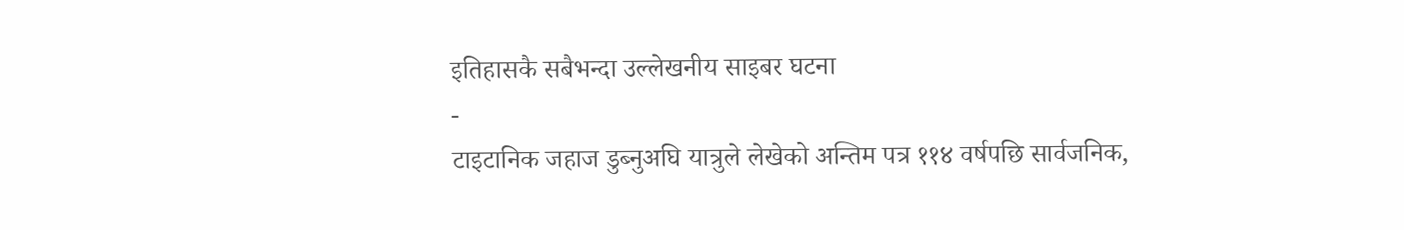इतिहासकै सबैभन्दा उल्लेखनीय साइबर घटना
-
टाइटानिक जहाज डुब्नुअघि यात्रुले लेखेको अन्तिम पत्र ११४ वर्षपछि सार्वजनिक,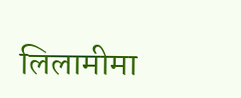लिलामीमा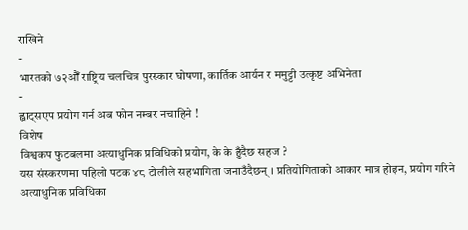राखिने
-
भारतको ७२औँ राष्ट्रिय चलचित्र पुरस्कार घोषणा, कार्तिक आर्यन र ममुट्टी उत्कृष्ट अभिनेता
-
ह्वाट्सएप प्रयोग गर्न अब फोन नम्बर नचाहिने !
विशेष
विश्वकप फुटबलमा अत्याधुनिक प्रविधिको प्रयोग, के के हुँदैछ सहज ?
यस संस्करणमा पहिलो पटक ४८ टोलीले सहभागिता जनाउँदैछन् । प्रतियोगिताको आकार मात्र होइन, प्रयोग गरिने अत्याधुनिक प्रविधिका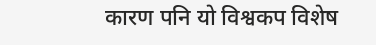कारण पनि यो विश्वकप विशेष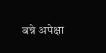बन्ने अपेक्षा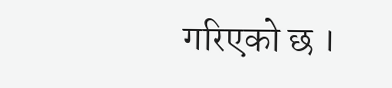गरिएको छ ।